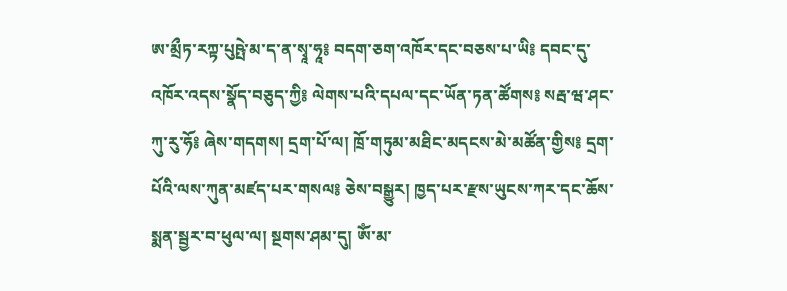ཨ་མྲྀཏ་རཀྟ་པུཥྤེ་མ་ད་ན་སྭཱ་ཧཱ༔ བདག་ཅག་འཁོར་དང་བཅས་པ་ཡི༔ དབང་དུ་འཁོར་འདས་སྣོད་བཅུད་ཀྱི༔ ལེགས་པའི་དཔལ་དང་ཡོན་ཏན་ཚོགས༔ སརྦ་ཝ་ཤང་ཀུ་རུ་ཧོ༔ ཞེས་གདགས། དྲག་པོ་ལ། ཁྲོ་གཏུམ་མཐིང་མདངས་མེ་མཚོན་གྱིས༔ དྲག་པོའི་ལས་ཀུན་མཛད་པར་གསལ༔ ཅེས་བསྒྱུར། ཁྱད་པར་རྫས་ཡུངས་ཀར་དང་ཆོས་སྨན་སྦྱར་བ་ཕུལ་ལ། སྔགས་ཤམ་དུ། ཨོཾ་མ་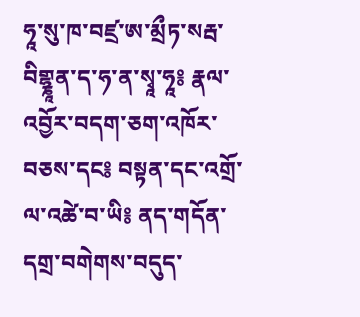ཧཱ་སུ་ཁ་བཛྲ་ཨ་མྲྀཏ་སརྦ་བིགྷྣཱན་ད་ཧ་ན་སྭཱ་ཧཱ༔ རྣལ་འབྱོར་བདག་ཅག་འཁོར་བཅས་དང༔ བསྟན་དང་འགྲོ་ལ་འཚེ་བ་ཡི༔ ནད་གདོན་དགྲ་བགེགས་བདུད་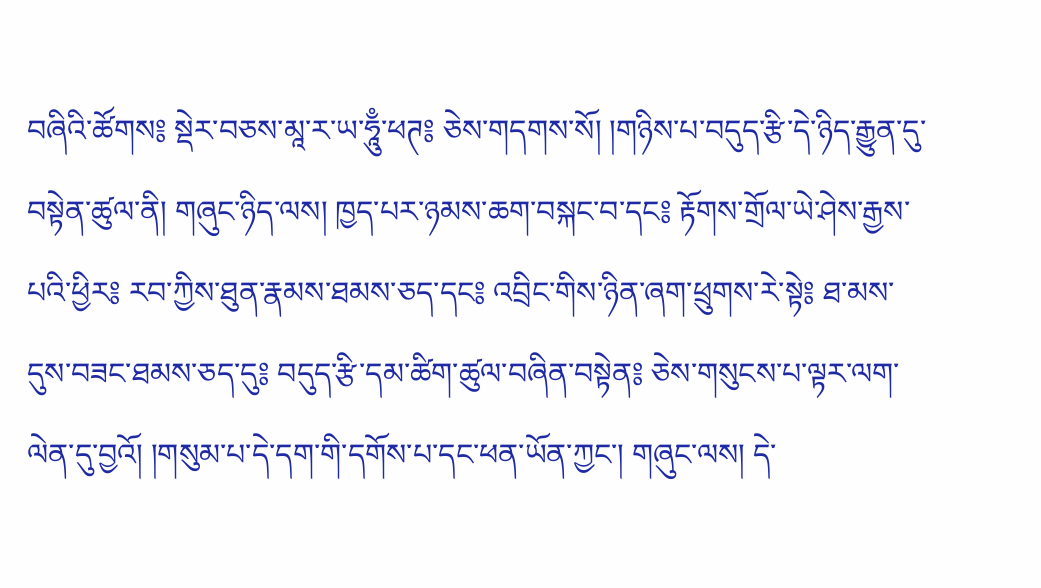བཞིའི་ཚོགས༔ སྡེར་བཅས་མཱ་ར་ཡ་ཧཱུྃ་ཕཊ༔ ཅེས་གདགས་སོ། །གཉིས་པ་བདུད་རྩི་དེ་ཉིད་རྒྱུན་དུ་བསྟེན་ཚུལ་ནི། གཞུང་ཉིད་ལས། ཁྱད་པར་ཉམས་ཆག་བསྐང་བ་དང༔ རྟོགས་གྲོལ་ཡེ་ཤེས་རྒྱས་པའི་ཕྱིར༔ རབ་ཀྱིས་ཐུན་རྣམས་ཐམས་ཅད་དང༔ འབྲིང་གིས་ཉིན་ཞག་ཕྲུགས་རེ་སྟེ༔ ཐ་མས་དུས་བཟང་ཐམས་ཅད་དུ༔ བདུད་རྩི་དམ་ཚིག་ཚུལ་བཞིན་བསྟེན༔ ཅེས་གསུངས་པ་ལྟར་ལག་ལེན་དུ་བྱའོ། །གསུམ་པ་དེ་དག་གི་དགོས་པ་དང་ཕན་ཡོན་ཀྱང་། གཞུང་ལས། དེ་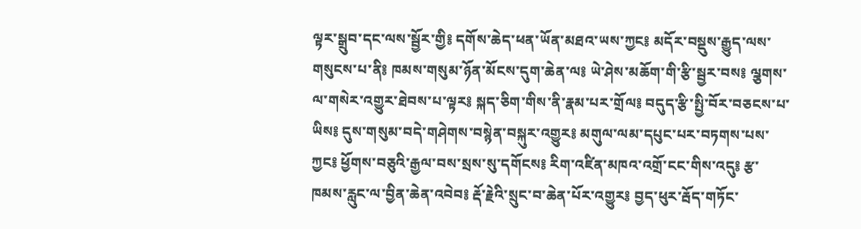ལྟར་སྒྲུབ་དང་ལས་སྦྱོར་གྱི༔ དགོས་ཆེད་ཕན་ཡོན་མཐའ་ཡས་ཀྱང༔ མདོར་བསྡུས་རྒྱུད་ལས་གསུངས་པ་ནི༔ ཁམས་གསུམ་ཉོན་མོངས་དུག་ཆེན་ལ༔ ཡེ་ཤེས་མཆོག་གི་རྩི་སྦྱར་བས༔ ལྕགས་ལ་གསེར་འགྱུར་ཐེབས་པ་ལྟར༔ སྐད་ཅིག་གིས་ནི་རྣམ་པར་གྲོལ༔ བདུད་རྩི་སྤྱི་བོར་བཅངས་པ་ཡིས༔ དུས་གསུམ་བདེ་གཤེགས་བསྙེན་བསྐུར་འགྱུར༔ མགུལ་ལམ་དཔུང་པར་བཏགས་པས་ཀྱང༔ ཕྱོགས་བཅུའི་རྒྱལ་བས་སྲས་སུ་དགོངས༔ རིག་འཛིན་མཁའ་འགྲོ་ངང་གིས་འདུ༔ རྩ་ཁམས་རླུང་ལ་བྱིན་ཆེན་འབེབ༔ རྡོ་རྗེའི་སྲུང་བ་ཆེན་པོར་འགྱུར༔ བྱད་ཕུར་རྦོད་གཏོང་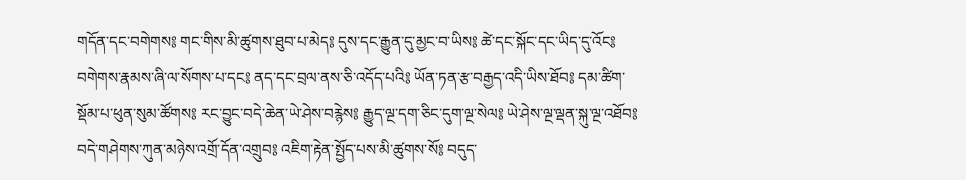གདོན་དང་བགེགས༔ གང་གིས་མི་ཚུགས་ཐུབ་པ་མེད༔ དུས་དང་རྒྱུན་དུ་མྱང་བ་ཡིས༔ ཚེ་དང་སྐོང་དང་ཡིད་དུ་འོང༔ བགེགས་རྣམས་ཞི་ལ་སོགས་པ་དང༔ ནད་དང་བྲལ་ནས་ཅི་འདོད་པའི༔ ཡོན་ཏན་རྩ་བརྒྱད་འདི་ཡིས་ཐོབ༔ དམ་ཚིག་སྡོམ་པ་ཕུན་སུམ་ཚོགས༔ རང་བྱུང་བདེ་ཆེན་ཡེ་ཤེས་བརྙེས༔ རྒྱུད་ལྔ་དག་ཅིང་དུག་ལྔ་སེལ༔ ཡེ་ཤེས་ལྔ་ལྡན་སྐུ་ལྔ་འཐོབ༔ བདེ་གཤེགས་ཀུན་མཉེས་འགྲོ་དོན་འགྲུབ༔ འཇིག་རྟེན་སྤྱོད་པས་མི་ཚུགས་སོ༔ བདུད་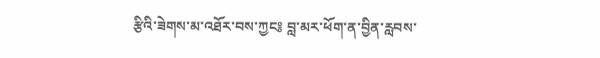རྩིའི་ཟེགས་མ་འཐོར་བས་ཀྱང༔ བླ་མར་ཕོག་ན་བྱིན་རླབས་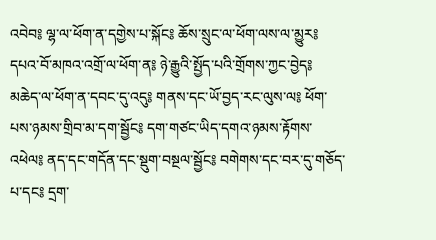འབེབ༔ ལྷ་ལ་ཕོག་ན་དགྱེས་པ་སྐོང༔ ཆོས་སྲུང་ལ་ཕོག་ལས་ལ་མྱུར༔ དཔའ་བོ་མཁའ་འགྲོ་ལ་ཕོག་ན༔ ཉེ་རྒྱུའི་སྤྱོད་པའི་གྲོགས་ཀྱང་བྱེད༔ མཆེད་ལ་ཕོག་ན་དབང་དུ་འདུ༔ གནས་དང་ཡོ་བྱད་རང་ལུས་ལ༔ ཕོག་པས་ཉམས་གྲིབ་མ་དག་སྦྱོང༔ དག་གཙང་ཡིད་དགའ་ཉམས་རྟོགས་འཕེལ༔ ནད་དང་གདོན་དང་སྡུག་བསྔལ་སྦྱོང༔ བགེགས་དང་བར་དུ་གཅོད་པ་དང༔ དྲག་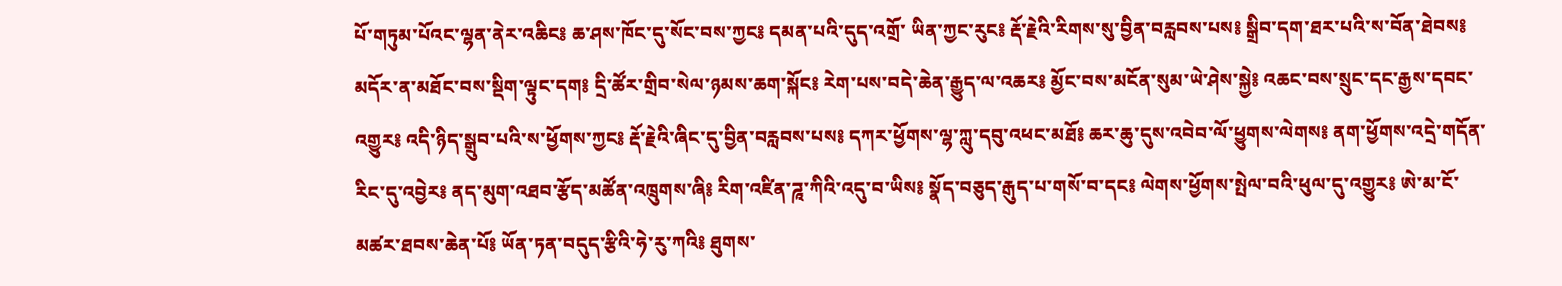པོ་གཏུམ་པོའང་ལྷན་ནེར་འཆིང༔ ཆ་ཤས་ཁོང་དུ་སོང་བས་ཀྱང༔ དམན་པའི་དུད་འགྲོ་ ཡིན་ཀྱང་རུང༔ རྡོ་རྗེའི་རིགས་སུ་བྱིན་བརླབས་པས༔ སྒྲིབ་དག་ཐར་པའི་ས་བོན་ཐེབས༔ མདོར་ན་མཐོང་བས་སྡིག་ལྟུང་དག༔ དྲི་ཚོར་གྲིབ་སེལ་ཉམས་ཆག་སྐོང༔ རེག་པས་བདེ་ཆེན་རྒྱུད་ལ་འཆར༔ མྱོང་བས་མངོན་སུམ་ཡེ་ཤེས་སྐྱེ༔ འཆང་བས་སྲུང་དང་རྒྱས་དབང་འགྱུར༔ འདི་ཉིད་སྒྲུབ་པའི་ས་ཕྱོགས་ཀྱང༔ རྡོ་རྗེའི་ཞིང་དུ་བྱིན་བརླབས་པས༔ དཀར་ཕྱོགས་ལྷ་ཀླུ་དབུ་འཕང་མཐོ༔ ཆར་ཆུ་དུས་འབེབ་ལོ་ཕྱུགས་ལེགས༔ ནག་ཕྱོགས་འདྲེ་གདོན་རིང་དུ་འབྱེར༔ ནད་མུག་འཐབ་རྩོད་མཚོན་འཁྲུགས་ཞི༔ རིག་འཛིན་ཌཱ་ཀིའི་འདུ་བ་ཡིས༔ སྣོད་བཅུད་རྒུད་པ་གསོ་བ་དང༔ ལེགས་ཕྱོགས་སྤེལ་བའི་ཕུལ་དུ་འགྱུར༔ ཨེ་མ་ངོ་མཚར་ཐབས་ཆེན་པོ༔ ཡོན་ཏན་བདུད་རྩིའི་ཧེ་རུ་ཀའི༔ ཐུགས་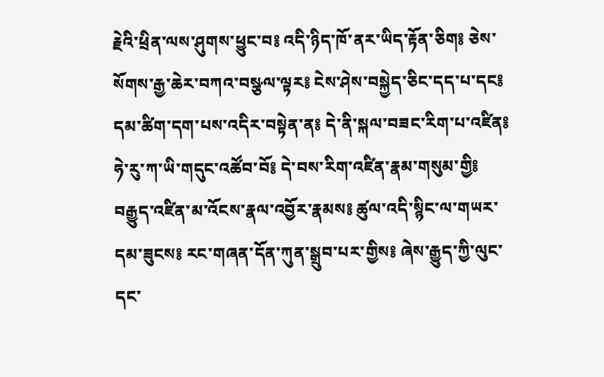རྗེའི་ཕྲིན་ལས་ཤུགས་ཕྱུང་བ༔ འདི་ཉིད་ཁོ་ནར་ཡིད་རྟོན་ཅིག༔ ཅེས་སོགས་རྒྱ་ཆེར་བཀའ་བསྩལ་ལྟར༔ ངེས་ཤེས་བསྐྱེད་ཅིང་དད་པ་དང༔ དམ་ཚིག་དག་པས་འདིར་བསྟེན་ན༔ དེ་ནི་སྐལ་བཟང་རིག་པ་འཛིན༔ ཧེ་རུ་ཀ་ཡི་གདུང་འཚོབ་བོ༔ དེ་བས་རིག་འཛིན་རྣམ་གསུམ་གྱི༔ བརྒྱུད་འཛིན་མ་འོངས་རྣལ་འབྱོར་རྣམས༔ ཚུལ་འདི་སྙིང་ལ་གཡར་དམ་ཟུངས༔ རང་གཞན་དོན་ཀུན་སྒྲུབ་པར་གྱིས༔ ཞེས་རྒྱུད་ཀྱི་ལུང་དང་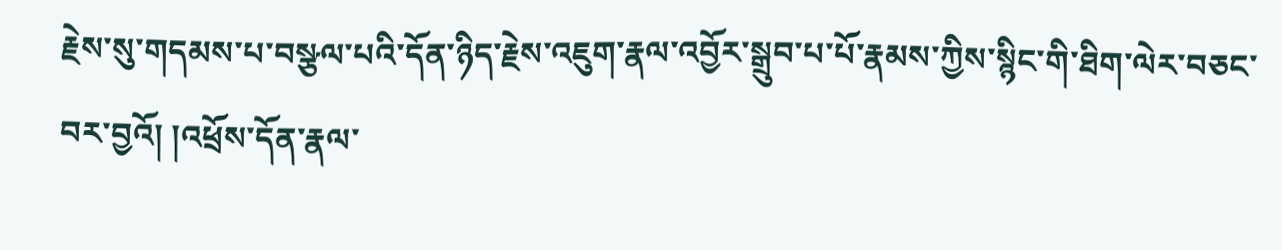རྗེས་སུ་གདམས་པ་བསྩལ་པའི་དོན་ཉིད་རྗེས་འཇུག་རྣལ་འབྱོར་སྒྲུབ་པ་པོ་རྣམས་ཀྱིས་སྙིང་གི་ཐིག་ལེར་བཅང་བར་བྱའོ། །འཕྲོས་དོན་རྣལ་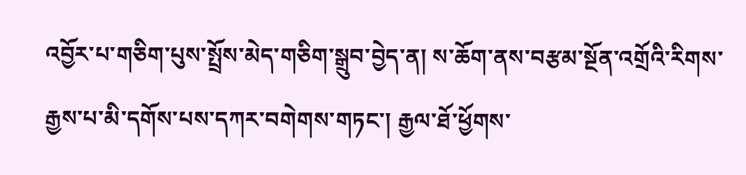འབྱོར་པ་གཅིག་པུས་སྤྲོས་མེད་གཅིག་སྒྲུབ་བྱེད་ན། ས་ཆོག་ནས་བརྩམ་སྔོན་འགྲོའི་རིགས་རྒྱས་པ་མི་དགོས་པས་དཀར་བགེགས་གཏང་། རྒྱལ་ཐོ་ཕྱོགས་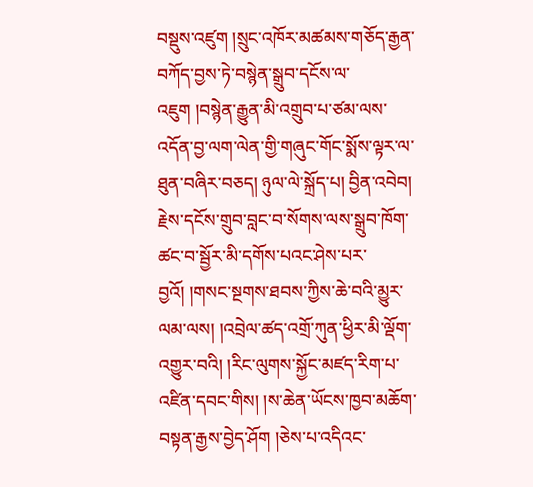བསྡུས་འཛུག །སྲུང་འཁོར་མཚམས་གཅོད་རྒྱན་བཀོད་བྱས་ཏེ་བསྙེན་སྒྲུབ་དངོས་ལ་འཇུག །བསྙེན་རྒྱུན་མི་འགྲུབ་པ་ཙམ་ལས་འདོན་བྱ་ལག་ལེན་གྱི་གཞུང་གོང་སྨོས་ལྟར་ལ་ཐུན་བཞིར་བཅད། ཉུལ་ལེ་སྐྲོད་པ། བྱིན་འབེབ། རྗེས་དངོས་གྲུབ་བླང་བ་སོགས་ལས་སྒྲུབ་ཁོག་ཚང་བ་སྦྱོར་མི་དགོས་པའང་ཤེས་པར་བྱའོ། །གསང་སྔགས་ཐབས་ཀྱིས་ཆེ་བའི་མྱུར་ལམ་ལས། །འབྲེལ་ཚད་འགྲོ་ཀུན་ཕྱིར་མི་ལྡོག་འགྱུར་བའི། །རིང་ལུགས་སྐྱོང་མཛད་རིག་པ་འཛིན་དབང་གིས། །ས་ཆེན་ཡོངས་ཁྱབ་མཆོག་བསྟན་རྒྱས་བྱེད་ཤོག །ཅེས་པ་འདིའང་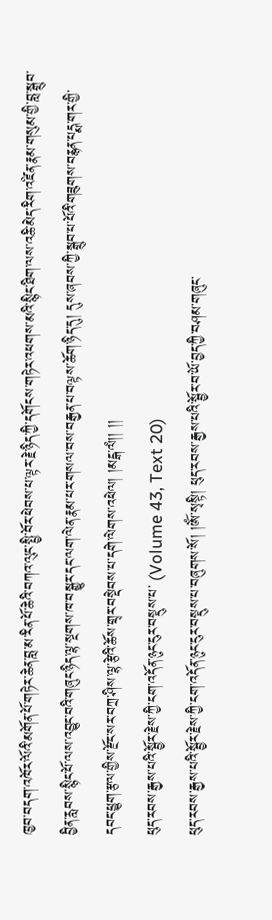ཁྱབ་བདག་འཁོར་ལོའི་མགོན་པོ་གཏེར་ཆེན་བླ་མ་རིན་པོ་ཆེའི་བཀའ་ལུང་སྤྱི་བོར་ཕེབས་པ་ལྟར་རྗེ་ཉིད་ཀྱི་དགོངས་གཏེར་འཕགས་མའི་སྙིང་ཐིག་ལས་འཆི་མེད་རིག་འཛིན་རྣམ་གསུམ་གྱི་བླ་སྒྲུབ་བྱིན་རླབས་སྙིང་པོ་ལས་འབྱུང་བའི་གཞུང་ཉིད་ལྷ་སྔགས་ཁ་བསྒྱུར་དང་ལག་ལེན་རྣམ་པར་གསལ་བས་བརྒྱན་པ་བལྟས་ཆོག་ཉིད་དུ། དུས་ཞབས་ཀྱི་སྒྲུབ་པ་པོའི་གཟུགས་བརྙན་པདྨ་གར་གྱི་དབང་ཕྱུག་རྩལ་གྱིས་རྫོང་སར་བཀྲ་ཤིས་ལྷ་རྩེའི་ཆོས་གྲྭར་བསྡེབས་པ་དགེ་ལེགས་འཕེལ། །མངྒ་ལཾ།། །།
ཕུད་རབས་རྒྱས་པའི་སྦྱོར་རྗེས་ཀྱི་ངག་འདོན་ཉུང་ངུར་བསྡུས་པ་ (Volume 43, Text 20)
ཕུད་རབས་རྒྱས་པའི་སྦྱོར་རྗེས་ཀྱི་ངག་འདོན་ཉུང་ངུར་བསྡུས་པ་བཞུགས་སོ། །ཨོཾ་སྭསྟི། ཕུད་རབས་རྒྱས་པའི་སྦྱོར་བ་ཡོ་བྱད་ཀྱི་བཤམ་གཞུང་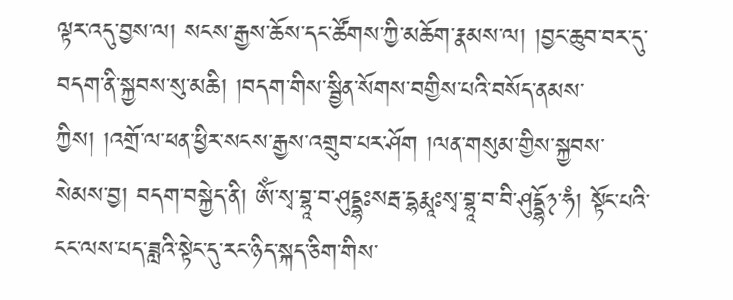ལྟར་འདུ་བྱས་ལ། སངས་རྒྱས་ཆོས་དང་ཚོགས་ཀྱི་མཆོག་རྣམས་ལ། །བྱང་ཆུབ་བར་དུ་བདག་ནི་སྐྱབས་སུ་མཆི། །བདག་གིས་སྦྱིན་སོགས་བགྱིས་པའི་བསོད་ནམས་ཀྱིས། །འགྲོ་ལ་ཕན་ཕྱིར་སངས་རྒྱས་འགྲུབ་པར་ཤོག །ལན་གསུམ་གྱིས་སྐྱབས་སེམས་བྱ། བདག་བསྐྱེད་ནི། ཨོཾ་སྭ་བྷཱ་བ་ཤུདྡྷཿསརྦ་དྷརྨཱཿསྭ་བྷཱ་བ་བི་ཤུདྡྷོ྅་ཧཾ། སྟོང་པའི་ངང་ལས་པད་ཟླའི་སྟེང་དུ་རང་ཉིད་སྐད་ཅིག་གིས་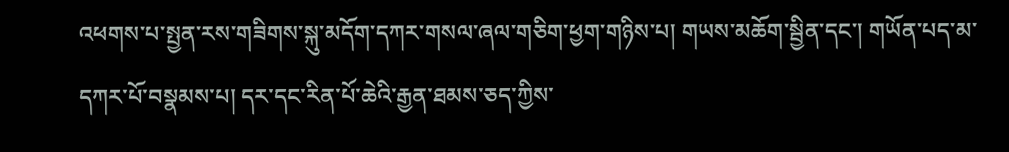འཕགས་པ་སྤྱན་རས་གཟིགས་སྐུ་མདོག་དཀར་གསལ་ཞལ་གཅིག་ཕྱག་གཉིས་པ། གཡས་མཆོག་སྦྱིན་དང་། གཡོན་པད་མ་དཀར་པོ་བསྣམས་པ། དར་དང་རིན་པོ་ཆེའི་རྒྱན་ཐམས་ཅད་ཀྱིས་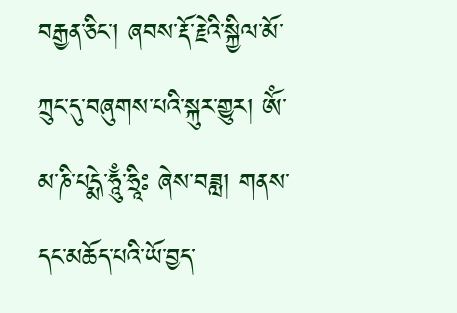བརྒྱན་ཅིང་། ཞབས་རྡོ་རྗེའི་སྐྱིལ་མོ་ཀྲུང་དུ་བཞུགས་པའི་སྐུར་གྱུར། ཨོཾ་མ་ཎི་པདྨེ་ཧཱུྃ་ཧྲཱིཿ ཞེས་བཟླ། གནས་དང་མཆོད་པའི་ཡོ་བྱད་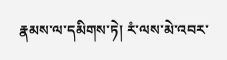རྣམས་ལ་དམིགས་ཏེ། རཾ་ལས་མེ་འབར་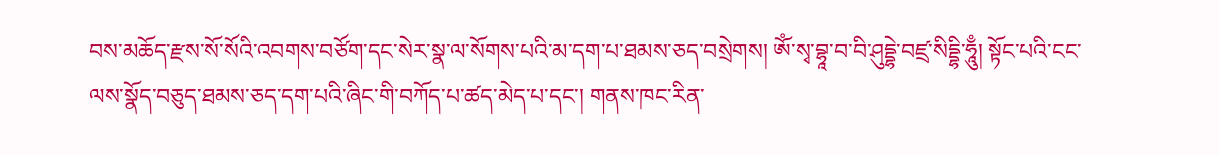བས་མཆོད་རྫས་སོ་སོའི་འབགས་བཙོག་དང་སེར་སྣ་ལ་སོགས་པའི་མ་དག་པ་ཐམས་ཅད་བསྲེགས། ཨོཾ་སྭ་བྷཱ་བ་བི་ཤུདྡྷེ་བཛྲ་སིདྡྷི་ཧཱུྃ། སྟོང་པའི་ངང་ལས་སྣོད་བཅུད་ཐམས་ཅད་དག་པའི་ཞིང་གི་བཀོད་པ་ཚད་མེད་པ་དང་། གནས་ཁང་རིན་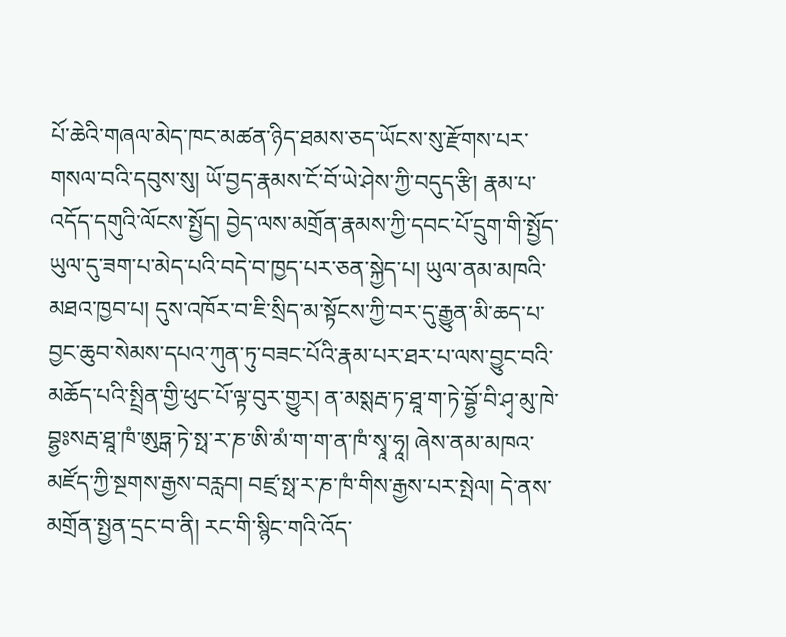པོ་ཆེའི་གཞལ་མེད་ཁང་མཚན་ཉིད་ཐམས་ཅད་ཡོངས་སུ་རྫོགས་པར་གསལ་བའི་དབུས་སུ། ཡོ་བྱད་རྣམས་ངོ་བོ་ཡེ་ཤེས་ཀྱི་བདུད་རྩི། རྣམ་པ་འདོད་དགུའི་ལོངས་སྤྱོད། བྱེད་ལས་མགྲོན་རྣམས་ཀྱི་དབང་པོ་དྲུག་གི་སྤྱོད་ཡུལ་དུ་ཟག་པ་མེད་པའི་བདེ་བ་ཁྱད་པར་ཅན་སྐྱེད་པ། ཡུལ་ནམ་མཁའི་མཐའ་ཁྱབ་པ། དུས་འཁོར་བ་ཇི་སྲིད་མ་སྟོངས་ཀྱི་བར་དུ་རྒྱུན་མི་ཆད་པ་བྱང་ཆུབ་སེམས་དཔའ་ཀུན་ཏུ་བཟང་པོའི་རྣམ་པར་ཐར་པ་ལས་བྱུང་བའི་མཆོད་པའི་སྤྲིན་གྱི་ཕུང་པོ་ལྟ་བུར་གྱུར། ན་མསྶརྦ་ཏ་ཐཱ་ག་ཏེ་བྷྱོ་བི་ཤྭ་མུ་ཁེ་བྷྱཿསརྦ་ཐཱ་ཁཾ་ཨུཏྒ་ཏེ་སྥ་ར་ཎ་ཨི་མཾ་ག་ག་ན་ཁཾ་སྭཱ་ཧཱ། ཞེས་ནམ་མཁའ་མཛོད་ཀྱི་སྔགས་རྒྱས་བརླབ། བཛྲ་སྥ་ར་ཎ་ཁཾ་གིས་རྒྱས་པར་སྤེལ། དེ་ནས་མགྲོན་སྤྱན་དྲང་བ་ནི། རང་གི་སྙིང་གའི་འོད་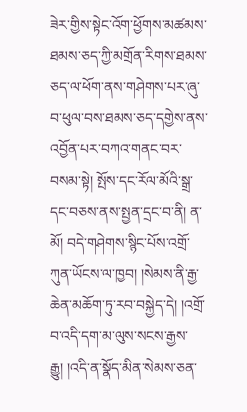ཟེར་གྱིས་སྟེང་འོག་ཕྱོགས་མཚམས་ཐམས་ཅད་ཀྱི་མགྲོན་རིགས་ཐམས་ཅད་ལ་ཕོག་ནས་གཤེགས་པར་ཞུ་བ་ཕུལ་བས་ཐམས་ཅད་དགྱེས་ནས་འབྱོན་པར་བཀའ་གནང་བར་བསམ་སྟེ། སྤོས་དང་རོལ་མོའི་སྒྲ་དང་བཅས་ནས་སྤྱན་དྲང་བ་ནི། ན་མོ། བདེ་གཤེགས་སྙིང་པོས་འགྲོ་ཀུན་ཡོངས་ལ་ཁྱབ། །སེམས་ནི་རྒྱ་ཆེན་མཆོག་ཏུ་རབ་བསྐྱེད་དེ། །འགྲོ་བ་འདི་དག་མ་ལུས་སངས་རྒྱས་རྒྱུ། །འདི་ན་སྣོད་མིན་སེམས་ཅན་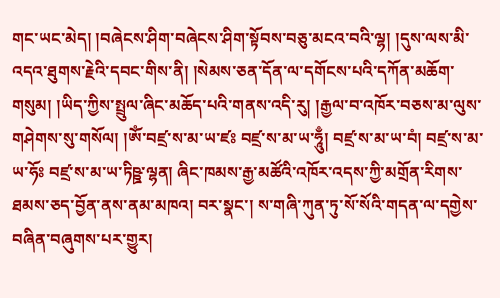གང་ཡང་མེད། །བཞེངས་ཤིག་བཞེངས་ཤིག་སྟོབས་བཅུ་མངའ་བའི་ལྷ། །དུས་ལས་མི་འདའ་ཐུགས་རྗེའི་དབང་གིས་ནི། །སེམས་ཅན་དོན་ལ་དགོངས་པའི་དཀོན་མཆོག་གསུམ། །ཡིད་ཀྱིས་སྤྲུལ་ཞིང་མཆོད་པའི་གནས་འདི་རུ། །རྒྱལ་བ་འཁོར་བཅས་མ་ལུས་གཤེགས་སུ་གསོལ། །ཨོཾ་བཛྲ་ས་མ་ཡ་ཛཿ བཛྲ་ས་མ་ཡ་ཧཱུྃ། བཛྲ་ས་མ་ཡ་བཾ། བཛྲ་ས་མ་ཡ་ཧོཿ བཛྲ་ས་མ་ཡ་ཏིཥྛ་ལྷན། ཞིང་ཁམས་རྒྱ་མཚོའི་འཁོར་འདས་ཀྱི་མགྲོན་རིགས་ཐམས་ཅད་བྱོན་ནས་ནམ་མཁའ། བར་སྣང་། ས་གཞི་ཀུན་ཏུ་སོ་སོའི་གདན་ལ་དགྱེས་བཞིན་བཞུགས་པར་གྱུར།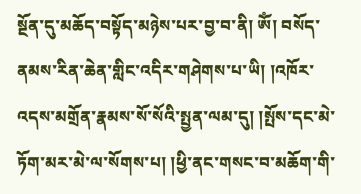སྔོན་དུ་མཆོད་བསྟོད་མཉེས་པར་བྱ་བ་ནི། ཨོཾ། བསོད་ནམས་རིན་ཆེན་གླིང་འདིར་གཤེགས་པ་ཡི། །འཁོར་འདས་མགྲོན་རྣམས་སོ་སོའི་སྤྱན་ལམ་དུ། །སྤོས་དང་མེ་ཏོག་མར་མེ་ལ་སོགས་པ། །ཕྱི་ནང་གསང་བ་མཆོག་གི་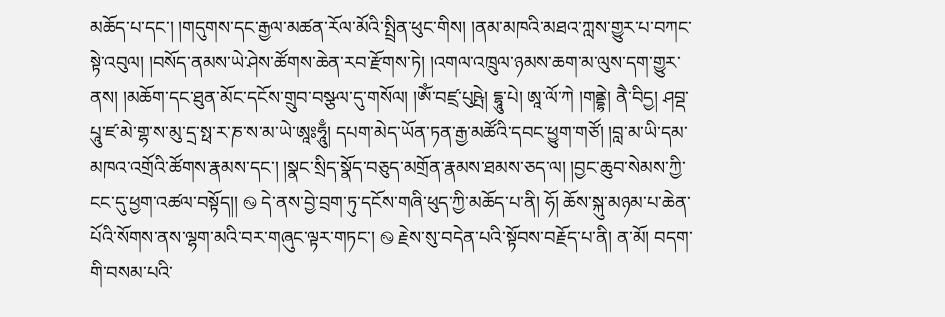མཆོད་པ་དང་། །གདུགས་དང་རྒྱལ་མཚན་རོལ་མོའི་སྤྲིན་ཕུང་གིས། །ནམ་མཁའི་མཐའ་ཀླས་གྱུར་པ་བཀང་སྟེ་འབུལ། །བསོད་ནམས་ཡེ་ཤེས་ཚོགས་ཆེན་རབ་རྫོགས་ཏེ། །འགལ་འཁྲུལ་ཉམས་ཆག་མ་ལུས་དག་གྱུར་ནས། །མཆོག་དང་ཐུན་མོང་དངོས་གྲུབ་བསྩལ་དུ་གསོལ། །ཨོཾ་བཛྲ་པུཥྤེ། དྷཱུ་པེ། ཨཱ་ལོ་ཀེ །གནྡྷེ། ནཻ་བིདྱ། ཤབྡ་པཱུ་ཛ་མེ་གྷ་ས་མུ་དྲ་སྥ་ར་ཎ་ས་མ་ཡེ་ཨཱཿཧཱུྃ། དཔག་མེད་ཡོན་ཏན་རྒྱ་མཚོའི་དབང་ཕྱུག་གཙོ། །བླ་མ་ཡི་དམ་མཁའ་འགྲོའི་ཚོགས་རྣམས་དང་། །སྣང་སྲིད་སྣོད་བཅུད་མགྲོན་རྣམས་ཐམས་ཅད་ལ། །བྱང་ཆུབ་སེམས་ཀྱི་ངང་དུ་ཕྱག་འཚལ་བསྟོད།། ࿊ དེ་ནས་བྱེ་བྲག་ཏུ་དངོས་གཞི་ཕུད་ཀྱི་མཆོད་པ་ནི། ཧོ། ཆོས་སྐུ་མཉམ་པ་ཆེན་པོའི་སོགས་ནས་ལྷག་མའི་བར་གཞུང་ལྟར་གཏང་། ࿊ རྗེས་སུ་བདེན་པའི་སྟོབས་བརྗོད་པ་ནི། ན་མོ། བདག་གི་བསམ་པའི་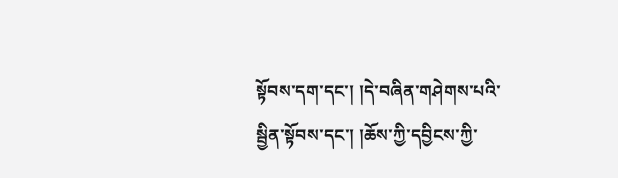སྟོབས་དག་དང་། །དེ་བཞིན་གཤེགས་པའི་སྦྱིན་སྟོབས་དང་། །ཆོས་ཀྱི་དབྱིངས་ཀྱི་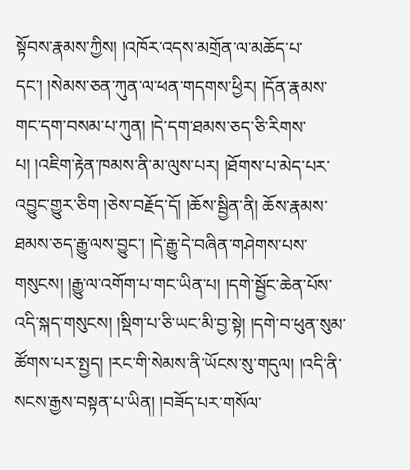སྟོབས་རྣམས་ཀྱིས། །འཁོར་འདས་མགྲོན་ལ་མཆོད་པ་དང་། །སེམས་ཅན་ཀུན་ལ་ཕན་གདགས་ཕྱིར། །དོན་རྣམས་གང་དག་བསམ་པ་ཀུན། །དེ་དག་ཐམས་ཅད་ཅི་རིགས་པ། །འཇིག་རྟེན་ཁམས་ནི་མ་ལུས་པར། །ཐོགས་པ་མེད་པར་འབྱུང་གྱུར་ཅིག །ཅེས་བརྗོད་དོ། །ཆོས་སྦྱིན་ནི། ཆོས་རྣམས་ཐམས་ཅད་རྒྱུ་ལས་བྱུང་། །དེ་རྒྱུ་དེ་བཞིན་གཤེགས་པས་གསུངས། །རྒྱུ་ལ་འགོག་པ་གང་ཡིན་པ། །དགེ་སྦྱོང་ཆེན་པོས་འདི་སྐད་གསུངས། །སྡིག་པ་ཅི་ཡང་མི་བྱ་སྟེ། །དགེ་བ་ཕུན་སུམ་ཚོགས་པར་སྤྱད། །རང་གི་སེམས་ནི་ཡོངས་སུ་གདུལ། །འདི་ནི་སངས་རྒྱས་བསྟན་པ་ཡིན། །བཟོད་པར་གསོལ་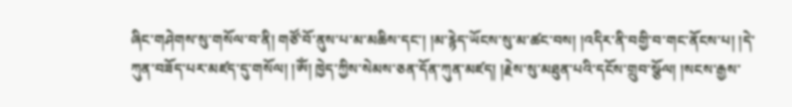ཞིང་གཤེགས་སུ་གསོལ་བ་ནི། གཙོ་བོ་ནུས་པ་མ་མཆིས་དང་། །མ་རྙེད་ཡོངས་སུ་མ་ཚང་བས། །འདིར་ནི་བགྱི་བ་གང་ནོངས་པ། །དེ་ཀུན་བཟོད་པར་མཛད་དུ་གསོལ། །ཨོཾ། ཁྱེད་ཀྱིས་སེམས་ཅན་དོན་ཀུན་མཛད། །རྗེས་སུ་མཐུན་པའི་དངོས་གྲུབ་སྩོལ། །སངས་རྒྱས་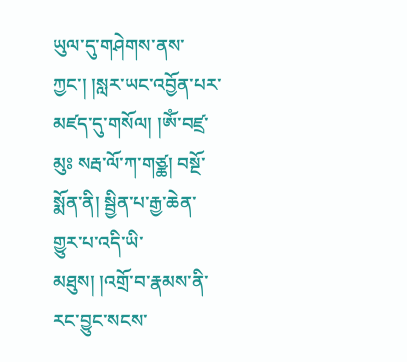ཡུལ་དུ་གཤེགས་ནས་ཀྱང་། །སླར་ཡང་འབྱོན་པར་མཛད་དུ་གསོལ། །ཨོཾ་བཛྲ་མུཿ སརྦ་ལོ་ཀ་གཙྪ། བསྔོ་སྨོན་ནི། སྦྱིན་པ་རྒྱ་ཆེན་གྱུར་པ་འདི་ཡི་མཐུས། །འགྲོ་བ་རྣམས་ནི་རང་བྱུང་སངས་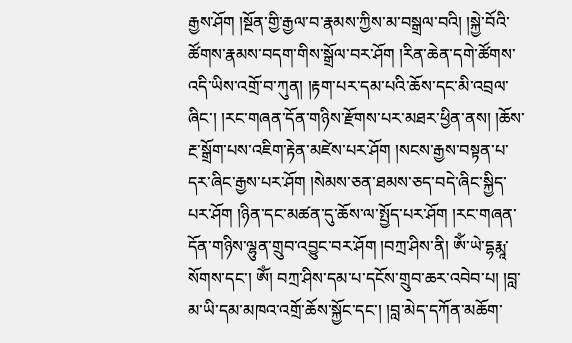རྒྱས་ཤོག །སྔོན་གྱི་རྒྱལ་བ་རྣམས་ཀྱིས་མ་བསྒྲལ་བའི། །སྐྱེ་བོའི་ཚོགས་རྣམས་བདག་གིས་སྒྲོལ་བར་ཤོག །རིན་ཆེན་དགེ་ཚོགས་འདི་ཡིས་འགྲོ་བ་ཀུན། །རྟག་པར་དམ་པའི་ཆོས་དང་མི་འབྲལ་ཞིང་། །རང་གཞན་དོན་གཉིས་རྫོགས་པར་མཐར་ཕྱིན་ནས། །ཆོས་རྔ་སྒྲོག་པས་འཇིག་རྟེན་མཛེས་པར་ཤོག །སངས་རྒྱས་བསྟན་པ་དར་ཞིང་རྒྱས་པར་ཤོག །སེམས་ཅན་ཐམས་ཅད་བདེ་ཞིང་སྐྱིད་པར་ཤོག །ཉིན་དང་མཚན་དུ་ཆོས་ལ་སྤྱོད་པར་ཤོག །རང་གཞན་དོན་གཉིས་ལྷུན་གྲུབ་འབྱུང་བར་ཤོག །བཀྲ་ཤིས་ནི། ཨོཾ་ཡེ་དྷརྨཱ་སོགས་དང་། ཨོཾ། བཀྲ་ཤིས་དམ་པ་དངོས་གྲུབ་ཆར་འབེབ་པ། །བླ་མ་ཡི་དམ་མཁའ་འགྲོ་ཆོས་སྐྱོང་དང་། །བླ་མེད་དཀོན་མཆོག་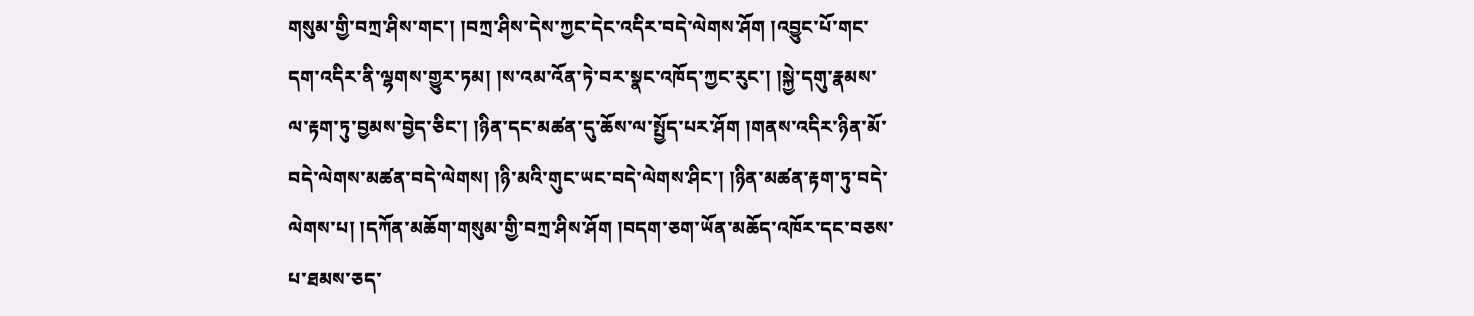གསུམ་གྱི་བཀྲ་ཤིས་གང་། །བཀྲ་ཤིས་དེས་ཀྱང་དེང་འདིར་བདེ་ལེགས་ཤོག །འབྱུང་པོ་གང་དག་འདིར་ནི་ལྷགས་གྱུར་ཏམ། །ས་འམ་འོན་ཏེ་བར་སྣང་འཁོད་ཀྱང་རུང་། །སྐྱེ་དགུ་རྣམས་ལ་རྟག་ཏུ་བྱམས་བྱེད་ཅིང་། །ཉིན་དང་མཚན་དུ་ཆོས་ལ་སྤྱོད་པར་ཤོག །གནས་འདིར་ཉིན་མོ་བདེ་ལེགས་མཚན་བདེ་ལེགས། །ཉི་མའི་གུང་ཡང་བདེ་ལེགས་ཤིང་། །ཉིན་མཚན་རྟག་ཏུ་བདེ་ལེགས་པ། །དཀོན་མཆོག་གསུམ་གྱི་བཀྲ་ཤིས་ཤོག །བདག་ཅག་ཡོན་མཆོད་འཁོར་དང་བཅས་པ་ཐམས་ཅད་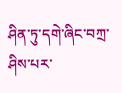ཤིན་ཏུ་དགེ་ཞིང་བཀྲ་ཤིས་པར་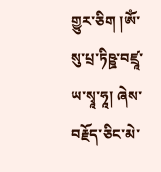གྱུར་ཅིག །ཨོཾ་སུ་པྲ་ཏིཥྛ་བཛྲཱ་ཡ་སྭཱ་ཧཱ། ཞེས་བརྗོད་ཅིང་མེ་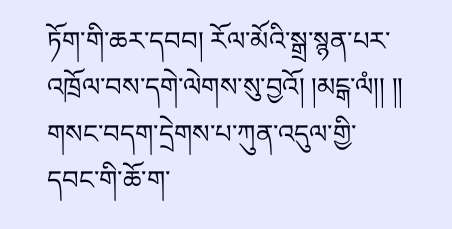ཏོག་གི་ཆར་དབབ། རོལ་མོའི་སྒྲ་སྙན་པར་འཁྲོལ་བས་དགེ་ལེགས་སུ་བྱའོ། །མངྒ་ལཾ།། །།
གསང་བདག་དྲེགས་པ་ཀུན་འདུལ་གྱི་དབང་གི་ཆོ་ག་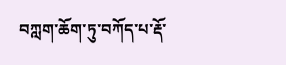བཀླག་ཆོག་ཏུ་བཀོད་པ་རྡོ་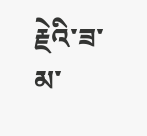རྗེའི་ཟ་མ་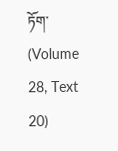ཏོག་ (Volume 28, Text 20)